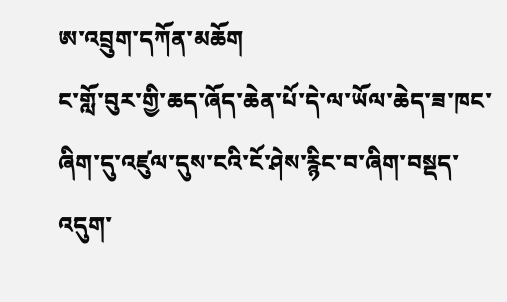ཨ་འབྲུག་དཀོན་མཆོག
ང་གློ་བུར་གྱི་ཆད་ཞོད་ཆེན་པོ་དེ་ལ་ཡོལ་ཆེད་ཟ་ཁང་ཞིག་དུ་འཛུལ་དུས་ངའི་ངོ་ཤེས་རྙིང་བ་ཞིག་བསྡད་འདུག་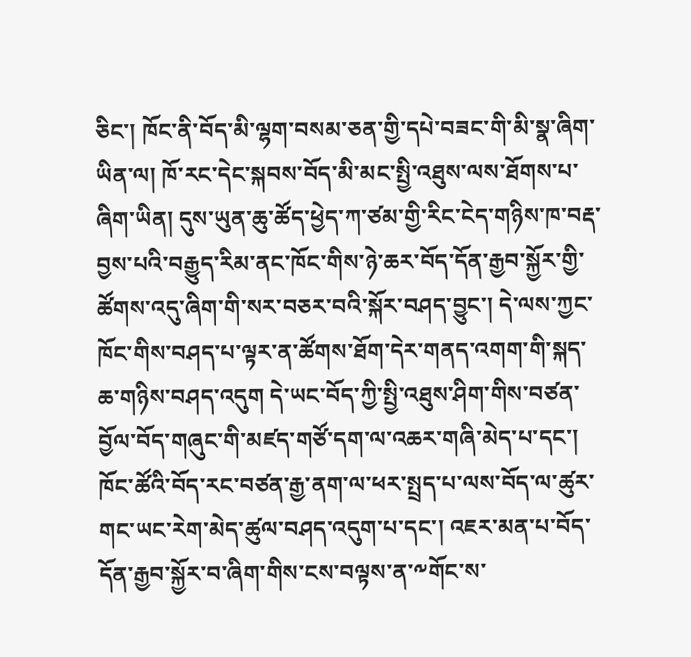ཅིང་། ཁོང་ནི་བོད་མི་ལྷག་བསམ་ཅན་གྱི་དཔེ་བཟང་གི་མི་སྣ་ཞིག་ཡིན་ལ། ཁོ་རང་དེང་སྐབས་བོད་མི་མང་སྤྱི་འཐུས་ལས་ཐོགས་པ་ཞིག་ཡིན། དུས་ཡུན་ཆུ་ཚོད་ཕྱེད་ཀ་ཙམ་གྱི་རིང་ངེད་གཉིས་ཁ་བརྡ་བྱས་པའི་བརྒྱུད་རིམ་ནང་ཁོང་གིས་ཉེ་ཆར་བོད་དོན་རྒྱབ་སྐྱོར་གྱི་ཚོགས་འདུ་ཞིག་གི་སར་བཅར་བའི་སྐོར་བཤད་བྱུང་། དེ་ལས་ཀྱང་ཁོང་གིས་བཤད་པ་ལྟར་ན་ཚོགས་ཐོག་དེར་གནད་འགག་གི་སྐད་ཆ་གཉིས་བཤད་འདུག དེ་ཡང་བོད་ཀྱི་སྤྱི་འཐུས་ཤིག་གིས་བཙན་བྱོལ་བོད་གཞུང་གི་མཛད་གཙོ་དག་ལ་འཆར་གཞི་མེད་པ་དང་། ཁོང་ཚོའི་བོད་རང་བཙན་རྒྱ་ནག་ལ་ཕར་སྤྲད་པ་ལས་བོད་ལ་ཚུར་གང་ཡང་རེག་མེད་ཚུལ་བཤད་འདུག་པ་དང་། འཇར་མན་པ་བོད་དོན་རྒྱབ་སྐྱོར་བ་ཞིག་གིས་ངས་བལྟས་ན་༸གོང་ས་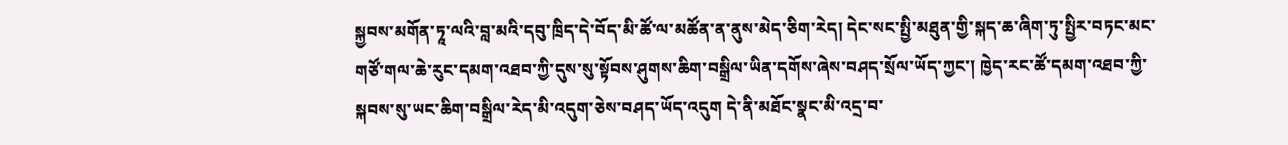སྐྱབས་མགོན་ཏཱ་ལའི་བླ་མའི་དབུ་ཁྲིད་དེ་བོད་མི་ཚོ་ལ་མཚོན་ན་ནུས་མེད་ཅིག་རེད། དེང་སང་སྤྱི་མཐུན་གྱི་སྐད་ཆ་ཞིག་ཏུ་སྤྱིར་བཏང་མང་གཙོ་གལ་ཆེ་རུང་དམག་འཐབ་ཀྱི་དུས་སུ་སྟོབས་ཤུགས་ཆིག་བསྒྲིལ་ཡིན་དགོས་ཞེས་བཤད་སྲོལ་ཡོད་ཀྱང་། ཁྱེད་རང་ཚོ་དམག་འཐབ་ཀྱི་སྐབས་སུ་ཡང་ཆིག་བསྒྲིལ་རེད་མི་འདུག་ཅེས་བཤད་ཡོད་འདུག དེ་ནི་མཐོང་སྣང་མི་འདྲ་བ་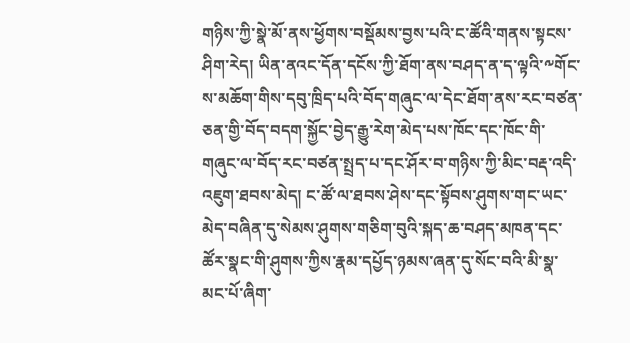གཉིས་ཀྱི་སྣེ་མོ་ནས་ཕྱོགས་བསྡོམས་བྱས་པའི་ང་ཚོའི་གནས་སྟངས་ཤིག་རེད། ཡིན་ནའང་དོན་དངོས་ཀྱི་ཐོག་ནས་བཤད་ན་ད་ལྟའི་༸གོང་ས་མཆོག་གིས་དབུ་ཁྲིད་པའི་བོད་གཞུང་ལ་དེང་ཐོག་ནས་རང་བཙན་ཅན་གྱི་བོད་བདག་སྐྱོང་བྱེད་རྒྱུ་རེག་མེད་པས་ཁོང་དང་ཁོང་གི་གཞུང་ལ་བོད་རང་བཙན་སྤྲད་པ་དང་ཤོར་བ་གཉིས་ཀྱི་མིང་བརྡ་འདི་འཇུག་ཐབས་མེད། ང་ཚོ་ལ་ཐབས་ཤེས་དང་སྟོབས་ཤུགས་གང་ཡང་མེད་བཞིན་དུ་སེམས་ཤུགས་གཅིག་བུའི་སྐད་ཆ་བཤད་མཁན་དང་ཚོར་སྣང་གི་ཤུགས་ཀྱིས་རྣམ་དཔྱོད་ཉམས་ཞན་དུ་སོང་བའི་མི་སྣ་མང་པོ་ཞིག་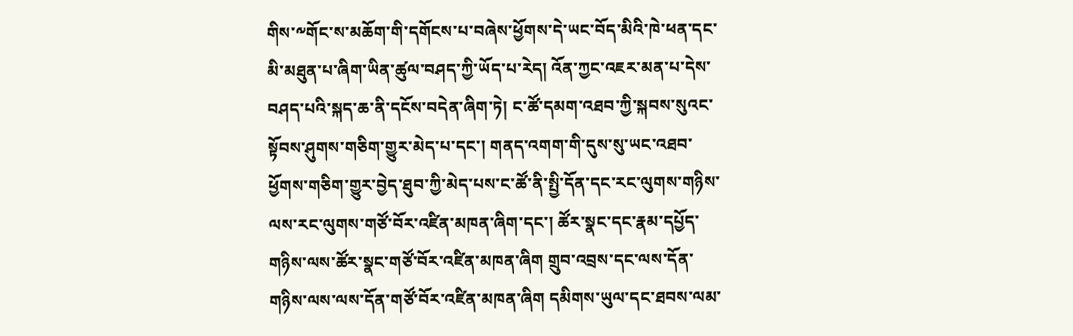གིས་༸གོང་ས་མཆོག་གི་དགོངས་པ་བཞེས་ཕྱོགས་དེ་ཡང་བོད་མིའི་ཁེ་ཕན་དང་མི་མཐུན་པ་ཞིག་ཡིན་ཚུལ་བཤད་ཀྱི་ཡོད་པ་རེད། འོན་ཀྱང་འཇར་མན་པ་དེས་བཤད་པའི་སྐད་ཆ་ནི་དངོས་བདེན་ཞིག་ཏེ། ང་ཚོ་དམག་འཐབ་ཀྱི་སྐབས་སུའང་སྟོབས་ཤུགས་གཅིག་གྱུར་མེད་པ་དང་། གནད་འགག་གི་དུས་སུ་ཡང་འཐབ་ཕྱོགས་གཅིག་གྱུར་བྱེད་ཐུབ་ཀྱི་མེད་པས་ང་ཚོ་ནི་སྤྱི་དོན་དང་རང་ལུགས་གཉིས་ལས་རང་ལུགས་གཙོ་བོར་འཛིན་མཁན་ཞིག་དང་། ཚོར་སྣང་དང་རྣམ་དཔྱོད་གཉིས་ལས་ཚོར་སྣང་གཙོ་བོར་འཛིན་མཁན་ཞིག གྲུབ་འབྲས་དང་ལས་དོན་གཉིས་ལས་ལས་དོན་གཙོ་བོར་འཛིན་མཁན་ཞིག དམིགས་ཡུལ་དང་ཐབས་ལམ་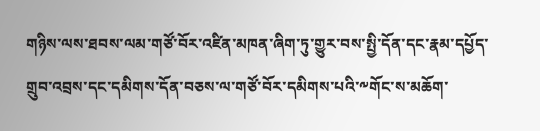གཉིས་ལས་ཐབས་ལམ་གཙོ་བོར་འཛིན་མཁན་ཞིག་ཏུ་གྱུར་བས་སྤྱི་དོན་དང་རྣམ་དཔྱོད་གྲུབ་འབྲས་དང་དམིགས་དོན་བཅས་ལ་གཙོ་བོར་དམིགས་པའི་༸གོང་ས་མཆོག་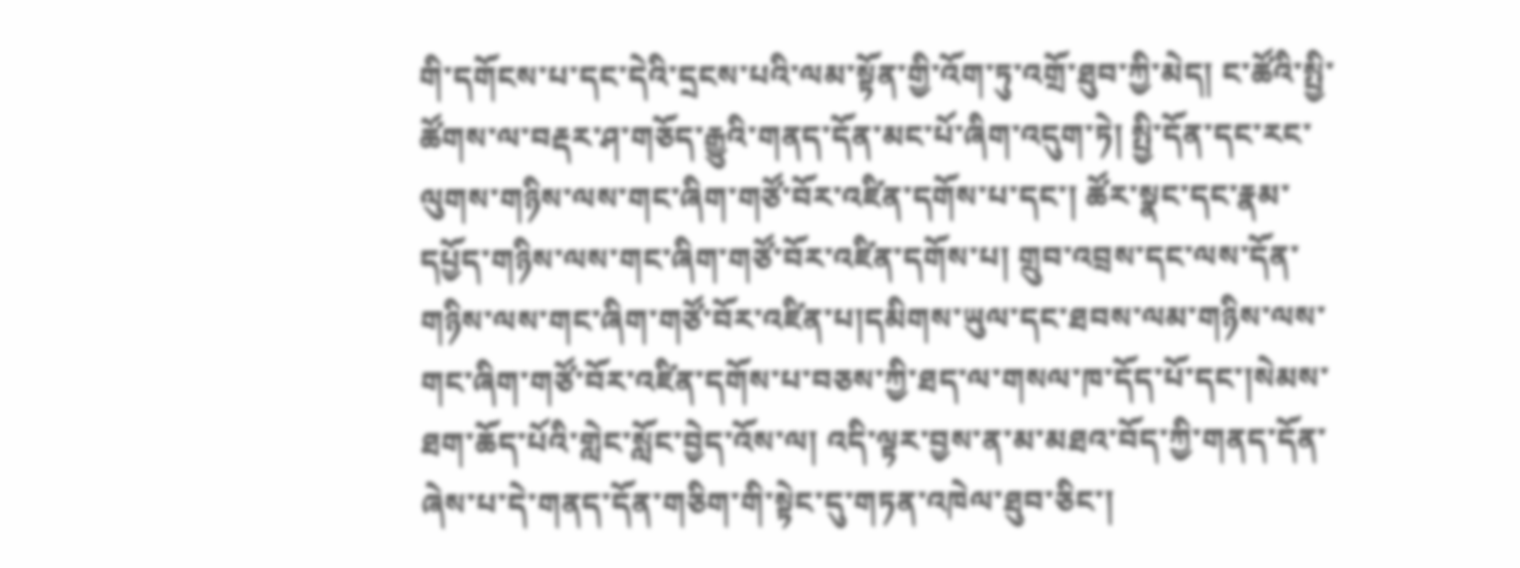གི་དགོངས་པ་དང་དེའི་དྲངས་པའི་ལམ་སྟོན་གྱི་འོག་ཏུ་འགྲོ་ཐུབ་ཀྱི་མེད། ང་ཚོའི་སྤྱི་ཚོགས་ལ་བརྡར་ཤ་གཅོད་རྒྱུའི་གནད་དོན་མང་པོ་ཞིག་འདུག་ཏེ། སྤྱི་དོན་དང་རང་ལུགས་གཉིས་ལས་གང་ཞིག་གཙོ་བོར་འཛིན་དགོས་པ་དང་། ཚོར་སྣང་དང་རྣམ་དཔྱོད་གཉིས་ལས་གང་ཞིག་གཙོ་བོར་འཛིན་དགོས་པ། གྲུབ་འབྲས་དང་ལས་དོན་གཉིས་ལས་གང་ཞིག་གཙོ་བོར་འཛིན་པ།དམིགས་ཡུལ་དང་ཐབས་ལམ་གཉིས་ལས་གང་ཞིག་གཙོ་བོར་འཛིན་དགོས་པ་བཅས་ཀྱི་ཐད་ལ་གསལ་ཁ་དོད་པོ་དང་།སེམས་ཐག་ཆོད་པོའི་གླེང་སློང་བྱེད་འོས་ལ། འདི་ལྟར་བྱས་ན་མ་མཐའ་བོད་ཀྱི་གནད་དོན་ཞེས་པ་དེ་གནད་དོན་གཅིག་གི་སྟེང་དུ་གཏན་འཁེལ་ཐུབ་ཅིང་།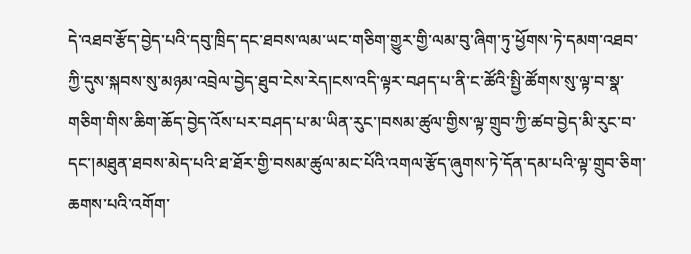དེ་འཐབ་རྩོད་བྱེད་པའི་དབུ་ཁྲིད་དང་ཐབས་ལམ་ཡང་གཅིག་གྱུར་གྱི་ལམ་བུ་ཞིག་ཏུ་ཕྱོགས་ཏེ་དམག་འཐབ་ཀྱི་དུས་སྐབས་སུ་མཉམ་འབྲེལ་བྱེད་ཐུབ་ངེས་རེད།ངས་འདི་ལྟར་བཤད་པ་ནི་ང་ཚོའི་སྤྱི་ཚོགས་སུ་ལྟ་བ་སྣ་གཅིག་གིས་ཆིག་ཆོད་བྱེད་འོས་པར་བཤད་པ་མ་ཡིན་རུང་།བསམ་ཚུལ་གྱིས་ལྟ་གྲུབ་ཀྱི་ཚབ་བྱེད་མི་རུང་བ་དང་།མཐུན་ཐབས་མེད་པའི་ཐ་ཐོར་གྱི་བསམ་ཚུལ་མང་པོའི་འགལ་རྩོད་ཞུགས་ཏེ་དོན་དམ་པའི་ལྟ་གྲུབ་ཅིག་ཆགས་པའི་འགོག་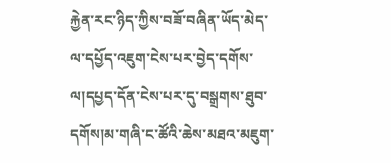རྐྱེན་རང་ཉིད་ཀྱིས་བཟོ་བཞིན་ཡོད་མེད་ལ་དཔྱོད་འཇུག་ངེས་པར་བྱེད་དགོས་ལ།དཔྱད་དོན་ངེས་པར་དུ་བསྒྲགས་ཐུབ་དགོས།མ་གཞི་ང་ཚོའི་ཆེས་མཐའ་མཇུག་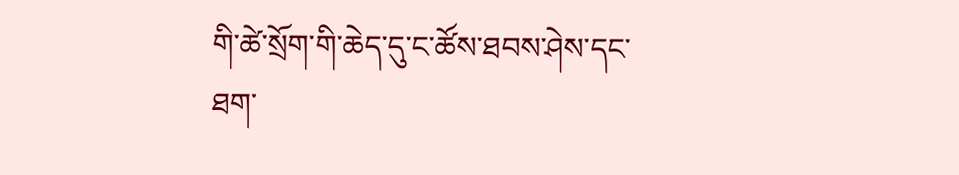གི་ཚེ་སྲོག་གི་ཆེད་དུ་ང་ཚོས་ཐབས་ཤེས་དང་ཐག་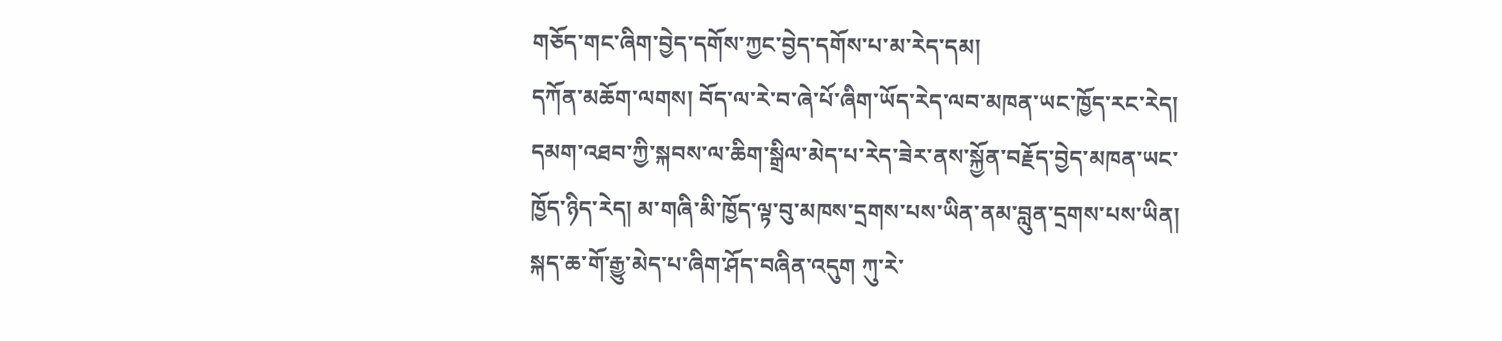གཅོད་གང་ཞིག་བྱེད་དགོས་ཀྱང་བྱེད་དགོས་པ་མ་རེད་དམ།
དཀོན་མཆོག་ལགས། བོད་ལ་རེ་བ་ཞེ་པོ་ཞིག་ཡོད་རེད་ལབ་མཁན་ཡང་ཁྱོད་རང་རེད། དམག་འཐབ་ཀྱི་སྐབས་ལ་ཆིག་སྒྲིལ་མེད་པ་རེད་ཟེར་ནས་སྐྱོན་བརྗོད་བྱེད་མཁན་ཡང་ཁྱོད་ཉིད་རེད། མ་གཞི་མི་ཁྱོད་ལྟ་བུ་མཁས་དྲགས་པས་ཡིན་ནམ་བླུན་དྲགས་པས་ཡིན། སྐད་ཆ་གོ་རྒྱུ་མེད་པ་ཞིག་ཤོད་བཞིན་འདུག ཀུ་རེ་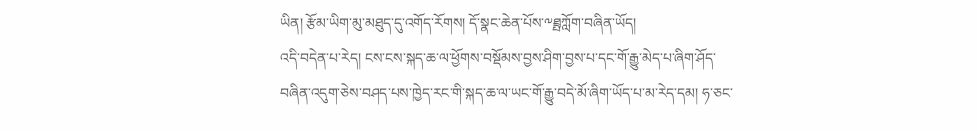ཡིན། རྩོམ་ཡིག་མུ་མཐུད་དུ་འགོད་རོགས། དོ་སྣང་ཆེན་པོས་༸ཐྲྤཀློག་བཞིན་ཡོད།
འདི་བདེན་པ་རེད། ངས་ངས་སྐད་ཆ་ལ་ཕྱོགས་བསྡོམས་བྱས་ཤིག་བྱས་པ་དང་གོ་རྒྱུ་མེད་པ་ཞིག་ཤོད་བཞིན་འདུག་ཅེས་བཤད་པས་ཁྱེད་རང་གི་སྐད་ཆ་ལ་ཡང་གོ་རྒྱུ་བདེ་མོ་ཞིག་ཡོད་པ་མ་རེད་དམ། ཧ་ཅང་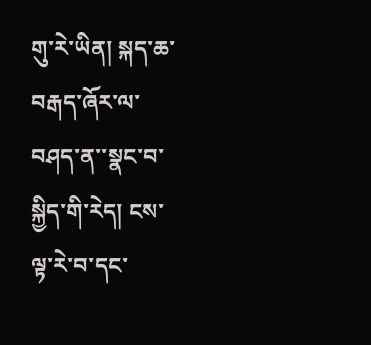གུ་རེ་ཡིན། སྐད་ཆ་བརྒད་ཞོར་ལ་བཤད་ན་་སྣང་བ་སྐྱིད་གི་རེད། ངས་ལྟ་རེ་བ་དང་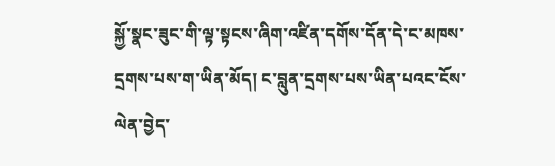སྐྱོ་སྣང་ཟུང་གི་ལྟ་སྟངས་ཞིག་འཛིན་དགོས་དོན་དེ་ང་མཁས་དྲགས་པས་ག་ཡིན་མོད། ང་བླུན་དྲགས་པས་ཡིན་པའང་ངོས་ལེན་བྱེད་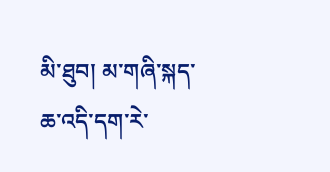མི་ཐུབ། མ་གཞི་སྐད་ཆ་འདི་དག་རེ་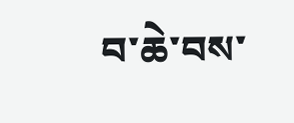བ་ཆེ་བས་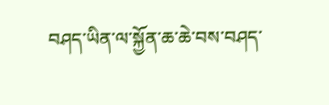བཤད་ཡིན་ལ་སྐྱོན་ཆ་ཆེ་བས་བཤད་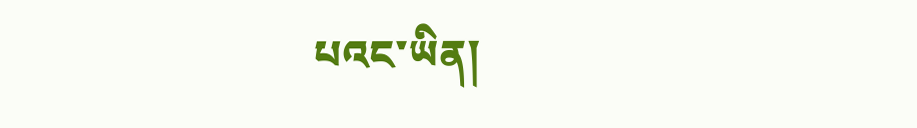པའང་ཡིན།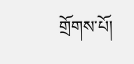གྲོགས་པོ།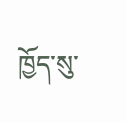ཁྱོད་སུ་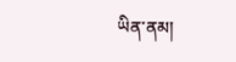ཡིན་ནམ།